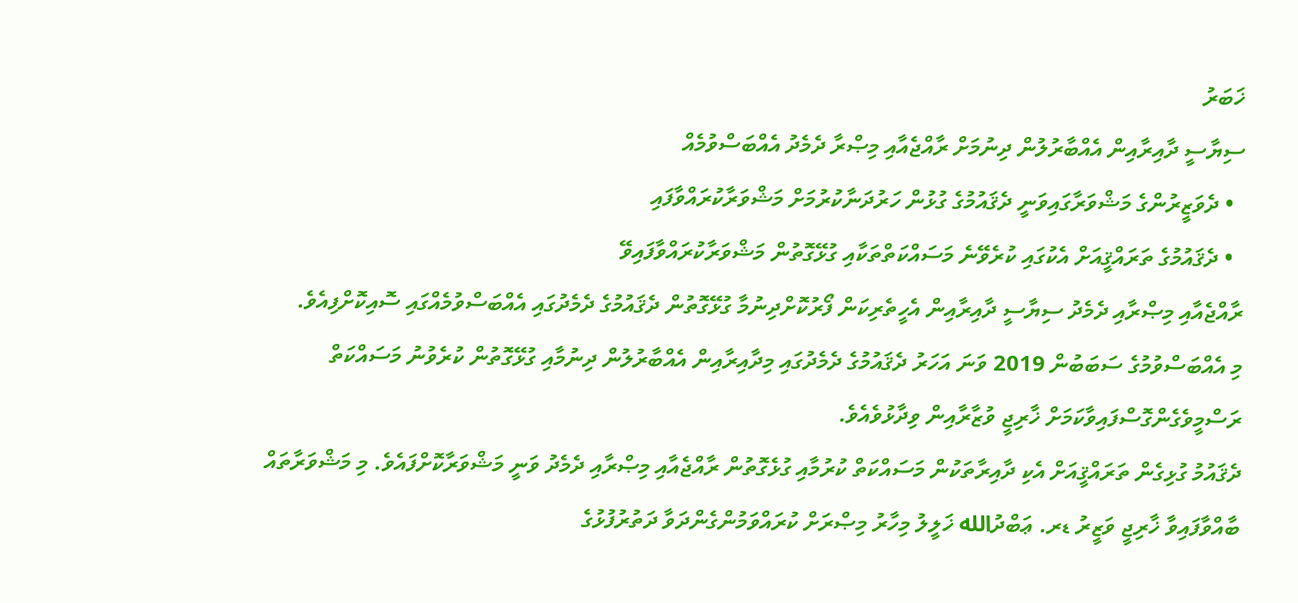ޚަބަރު
ސިޔާސީ ދާއިރާއިން އެއްބާރުލުން ދިނުމަށް ރާއްޖެއާއި މިޞްރާ ދެމެދު އެއްބަސްވުމެއް
  • ދެވަޒީރުންގެ މަޝްވަރާގައިވަނީ ދެޤައުމުގެ ގުޅުން ހަރުދަނާކުރުމަށް މަޝްވަރާކުރައްވާފައި
  • ދެޤައުމުގެ ތަރައްޤީއަށް އެކުގައި ކުރެވޭނެ މަސައްކަތްތަކާއި ގުޅޭގޮތުން މަޝްވަރާކުރައްވާފައިވޭ
ރާއްޖެއާއި މިޞްރާއި ދެމެދު ސިޔާސީ ދާއިރާއިން އެހީތެރިކަން ފޯރުކޮށްދިނުމާ ގުޅޭގޮތުން ދެޤައުމުގެ ދެމެދުގައި އެއްބަސްވުމެއްގައި ސޮއިކޮށްފިއެވެ.
މި އެއްބަސްވުމުގެ ސަބަބުން 2019 ވަނަ އަހަރު ދެޤައުމުގެ ދެމެދުގައި މިދާއިރާއިން އެއްބާރުލުން ދިނުމާއި ގުޅޭގޮތުން ކުރެވުނު މަސައްކަތް ރަސްމީވެގެންގޮސްފައިވާކަމަށް ޚާރިޖީ ވުޒާރާއިން ވިދާޅުވެއެވެ.
ދެޤައުމު ގުޅިގެން ތަރައްޤީއަށް އެކި ދާއިރާތަކުން މަސައްކަތް ކުރުމާއި ގުޅެގޮތުން ރާއްޖެއާއި މިޞްރާއި ދެމެދު ވަނީ މަޝްވަރާކޮށްފައެވެ. މި މަޝްވަރާތައް ބާއްވާފައިވާ ޚާރިޖީ ވަޒީރު ޑރ. ޢަބްދުالله ޚަލީލު މިހާރު މިޞްރަށް ކުރައްވަމުންގެންދަވާ ދަތުރުފުޅުގެ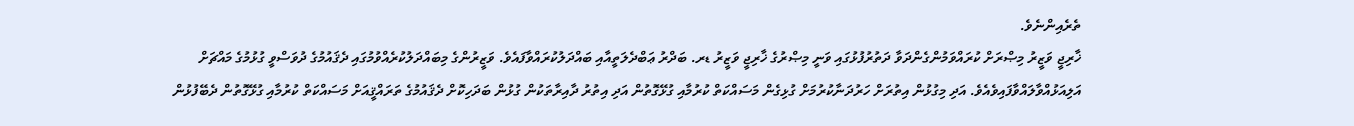ތެރެއިންނެވެ.
ޚާރިޖީ ވަޒީރު މިޞްރަށް ކުރައްވަމުންގެންދަވާ ދަތުރުފުޅުގައި ވަނީ މިޞްރުގެ ޚާރިޖީ ވަޒީރު ޑރ. ބަދްރު ޢަބްދެލަތީއާއި ބައްދަލުކުރައްވާފައެވެ. ވަޒީރުންގެ މިބައްދަލުކުރެއްވުމުގައި ދެޤައުމުގެ ދުވަސްވީ ގުޅުމުގެ މައްޗަށް އަލިއަޅުއްވާލައްވާފައިވެއެވެ. އަދި މިގުޅުން އިތުރަށް ހަރުދަނާކުރުމަށް ގުޅިގެން މަސައްކަތް ކުރުމާއި ގުޅޭގޮތުން އަދި އިތުރު ދާއިރާތަކުން ގުޅުން ބަދަހިކޮށް ދެޤައުމުގެ ތަރައްޤީއަށް މަސައްކަތް ކުރުމާއި ގުޅޭގޮތުން ދެބޭފުޅުން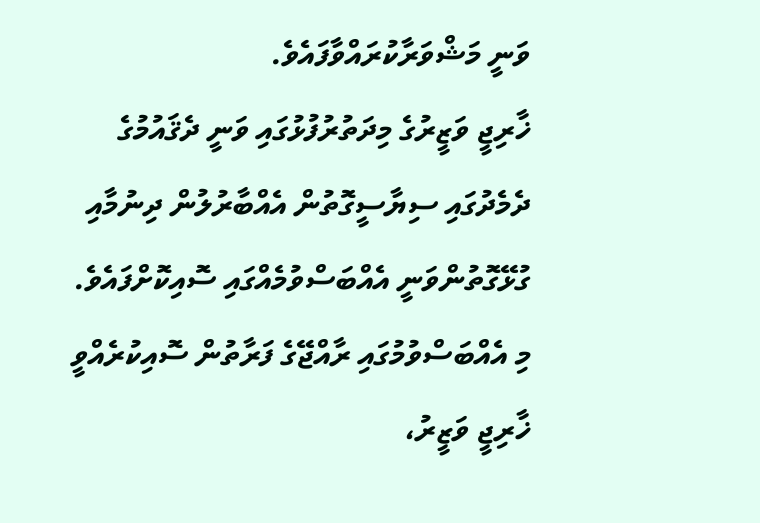ވަނީ މަޝްވަރާކުރައްވާފައެވެ.
ޚާރިޖީ ވަޒީރުގެ މިދަތުރުފުޅުގައި ވަނީ ދެޤައުމުގެ ދެމެދުގައި ސިޔާސީގޮތުން އެއްބާރުލުން ދިނުމާއި ގުޅޭގޮތުންވަނީ އެއްބަސްވުމެއްގައި ސޮއިކޮށްފައެވެ. މި އެއްބަސްވުމުގައި ރާއްޖޭގެ ފަރާތުން ސޮއިކުރެއްވީ ޚާރިޖީ ވަޒީރު،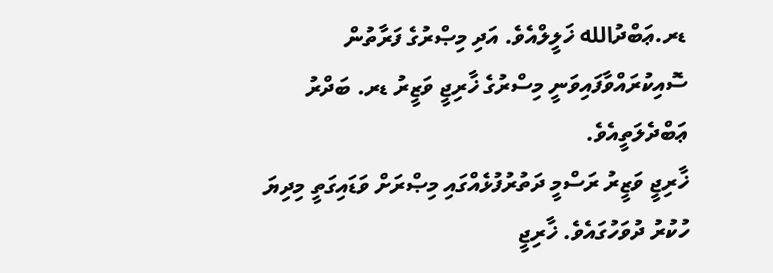ޑރ.ޢަބްދުالله ޚަލީލްއެވެ. އަދި މިޞްރުގެ ފަރާތުން ސޮއިކުރައްވާފައިވަނީ މިސްރުގެ ޚާރިޖީ ވަޒީރު ޑރ. ބަދްރު ޢަބްދެލަތީއެވެ.
ޚާރިޖީ ވަޒީރު ރަސްމީ ދަތުރުފުޅެއްގައި މިޞްރަށް ވަޑައިގަތީ މިދިޔަ ހުކުރު ދުވަހުގައެވެ. ޚާރިޖީ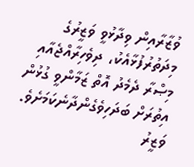ވުޒާރާއިން ވިދާޅުވީ ވަޒީރުގެ މިދަތުރުފުޅާއެކު، ދިވެހިރާއްޖެއާއި މިޞްރާ ދެމެދު އޮތް ޒަމާންވީ ގުޅުން އިތުރަށް ބަދަހިވެގެންދާނެކަމަށެވެ.
ވަޒީރު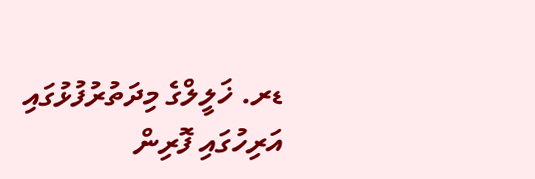ޑރ. ޚަލީލްގެ މިދަތުރުފުޅުގައި އަރިހުގައި ފޮރިން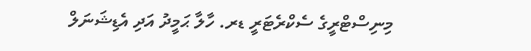މިނިސްޓްރީގެ ސެކްރެޓަރީ ޑރ. ހާލާ ޙަމީދު އަދި އެޑިޝަނަލް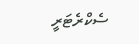ސެކްރެޓަރީ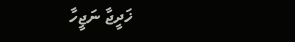ޚަދީޖާ ނަޖީހާ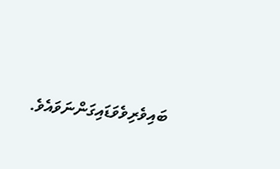ބައިވެރިވެވަޑައިގަންނަވައެވެ.